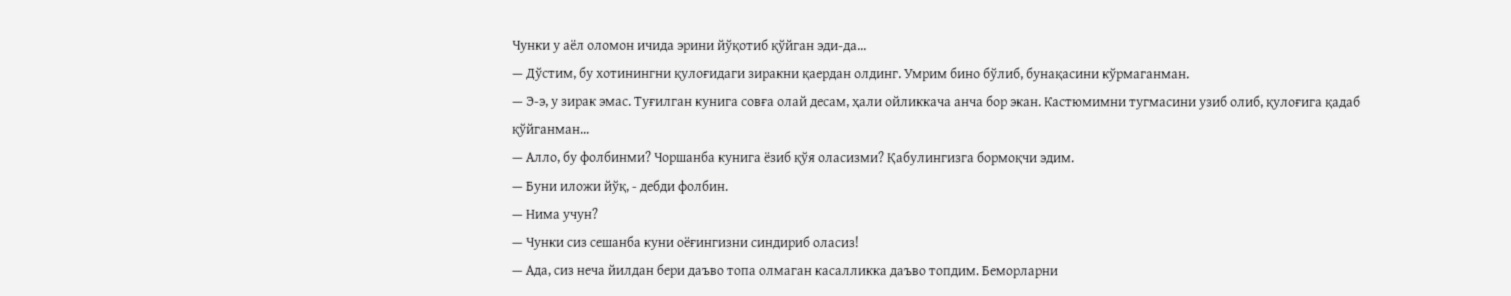Чунки у аёл оломон ичида эрини йўқотиб қўйган эди-да...
— Дўстим, бу хотинингни қулоғидаги зиракни қаердан олдинг. Умрим бино бўлиб, бунақасини кўрмаганман.
— Э-э, у зирак эмас. Туғилган кунига совға олай десам, ҳали ойликкача анча бор экан. Кастюмимни тугмасини узиб олиб, қулоғига қадаб қўйганман...
— Алло, бу фолбинми? Чоршанба кунига ёзиб қўя оласизми? Қабулингизга бормоқчи эдим.
— Буни иложи йўқ, - дебди фолбин.
— Нима учун?
— Чунки сиз сешанба куни оёғингизни синдириб оласиз!
— Ада, сиз неча йилдан бери даъво топа олмаган касалликка даъво топдим. Беморларни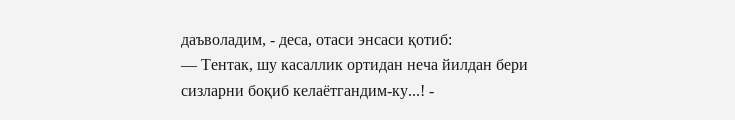даъволадим, - деса, отаси энсаси қотиб:
— Тентак, шу касаллик ортидан неча йилдан бери сизларни боқиб келаётгандим-ку...! -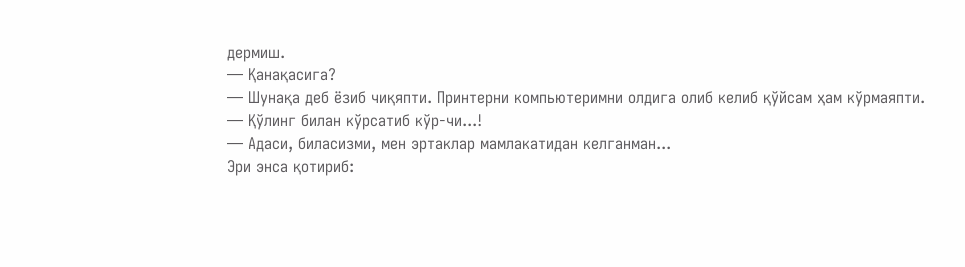дермиш.
— Қанақасига?
— Шунақа деб ёзиб чиқяпти. Принтерни компьютеримни олдига олиб келиб қўйсам ҳам кўрмаяпти.
— Қўлинг билан кўрсатиб кўр-чи...!
— Адаси, биласизми, мен эртаклар мамлакатидан келганман...
Эри энса қотириб: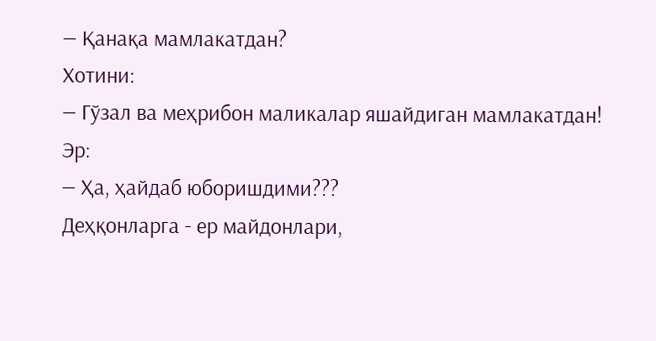— Қанақа мамлакатдан?
Хотини:
— Гўзал ва меҳрибон маликалар яшайдиган мамлакатдан!
Эр:
— Ҳа, ҳайдаб юборишдими???
Деҳқонларга - ер майдонлари,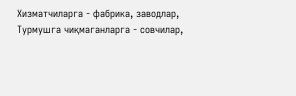Хизматчиларга - фабрика, заводлар,
Турмушга чиқмаганларга - совчилар,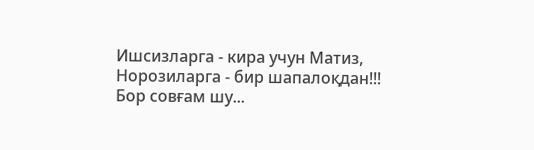Ишсизларга - кира учун Матиз,
Норозиларга - бир шапалоқдан!!! Бор совғам шу...